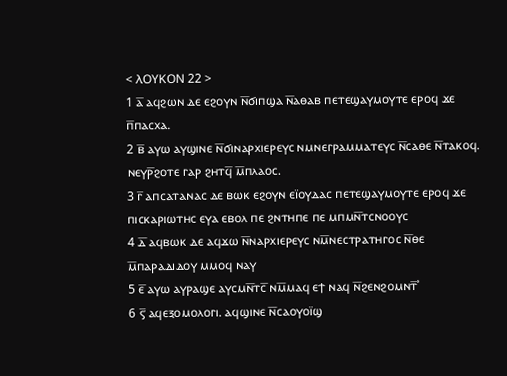< ⲖⲞⲨⲔⲞⲚ 22 >
1 ⲁ̅ ⲁϥϩⲱⲛ ⲇⲉ ⲉϩⲟⲩⲛ ⲛ̅ϭⲓⲡϣⲁ ⲛ̅ⲁⲑⲁⲃ ⲡⲉⲧⲉϣⲁⲩⲙⲟⲩⲧⲉ ⲉⲣⲟϥ ϫⲉ ⲡ̅ⲡⲁⲥⲭⲁ.
2 ⲃ̅ ⲁⲩⲱ ⲁⲩϣⲓⲛⲉ ⲛ̅ϭⲓⲛⲁⲣⲭⲓⲉⲣⲉⲩⲥ ⲛⲙⲛⲉⲅⲣⲁⲙⲙⲁⲧⲉⲩⲥ ⲛ̅ⲥⲁⲑⲉ ⲛ̅ⲧⲁⲕⲟϥ. ⲛⲉⲩⲣ̅ϩⲟⲧⲉ ⲅⲁⲣ ϩⲏⲧϥ̅ ⲙ̅ⲡⲗⲁⲟⲥ.
3 ⲅ̅ ⲁⲡⲥⲁⲧⲁⲛⲁⲥ ⲇⲉ ⲃⲱⲕ ⲉϩⲟⲩⲛ ⲉⲓ̈ⲟⲩⲇⲁⲥ ⲡⲉⲧⲉϣⲁⲩⲙⲟⲩⲧⲉ ⲉⲣⲟϥ ϫⲉ ⲡⲓⲥⲕⲁⲣⲓⲱⲧⲏⲥ ⲉⲩⲁ ⲉⲃⲟⲗ ⲡⲉ ϩⲛⲧⲏⲡⲉ ⲡⲉ ⲙⲡⲙⲛ̅ⲧⲥⲛⲟⲟⲩⲥ
4 ⲇ̅ ⲁϥⲃⲱⲕ ⲇⲉ ⲁϥϫⲱ ⲛ̅ⲛⲁⲣⲭⲓⲉⲣⲉⲩⲥ ⲛⲙ̅ⲛⲉⲥⲧⲣⲁⲧⲏⲅⲟⲥ ⲛ̅ⲑⲉ ⲙ̅ⲡⲁⲣⲁⲇⲓⲇⲟⲩ ⲙⲙⲟϥ ⲛⲁⲩ
5 ⲉ̅ ⲁⲩⲱ ⲁⲩⲣⲁϣⲉ ⲁⲩⲥⲙⲛ̅ⲧⲥ̅ ⲛⲙ̅ⲙⲁϥ ⲉϯ ⲛⲁϥ ⲛ̅ϩⲉⲛϩⲟⲙⲛⲧ̅ʾ
6 ⲋ̅ ⲁϥⲉⲝⲟⲙⲟⲗⲟⲅⲓ. ⲁϥϣⲓⲛⲉ ⲛ̅ⲥⲁⲟⲩⲟⲓ̈ϣ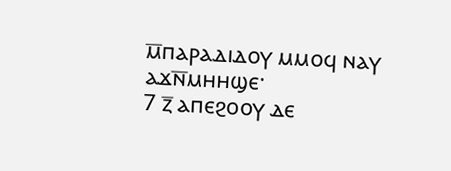ⲙ̅ⲡⲁⲣⲁⲇⲓⲇⲟⲩ ⲙⲙⲟϥ ⲛⲁⲩ ⲁϫⲛ̅ⲙⲏⲏϣⲉ·
7 ⲍ̅ ⲁⲡⲉϩⲟⲟⲩ ⲇⲉ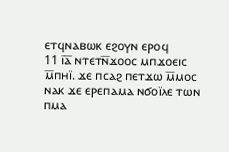ⲉⲧϥⲛⲁⲃⲱⲕ ⲉϩⲟⲩⲛ ⲉⲣⲟϥ
11 ⲓ̅ⲁ̅ ⲛⲧⲉⲧⲛ̅ϫⲟⲟⲥ ⲙⲡϫⲟⲉⲓⲥ ⲙ̅ⲡⲏⲓ̈. ϫⲉ ⲡⲥⲁϩ ⲡⲉⲧϫⲱ ⲙ̅ⲙⲟⲥ ⲛⲁⲕ ϫⲉ ⲉⲣⲉⲡⲁⲙⲁ ⲛϭⲟⲓ̈ⲗⲉ ⲧⲱⲛ ⲡⲙⲁ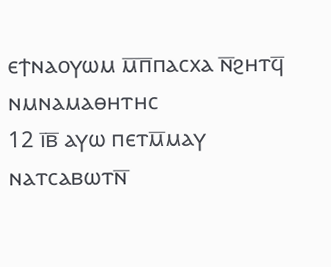ⲉϯⲛⲁⲟⲩⲱⲙ ⲙ̅ⲡ̅ⲡⲁⲥⲭⲁ ⲛ̅ϩⲏⲧϥ̅ ⲛⲙⲛⲁⲙⲁⲑⲏⲧⲏⲥ
12 ⲓ̅ⲃ̅ ⲁⲩⲱ ⲡⲉⲧⲙ̅ⲙⲁⲩ ⲛⲁⲧⲥⲁⲃⲱⲧⲛ̅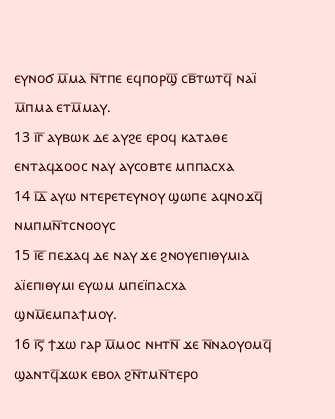ⲉⲩⲛⲟϭ ⲙ̅ⲙⲁ ⲛ̅ⲧⲡⲉ ⲉϥⲡⲟⲣϣ̅ ⲥⲃ̅ⲧⲱⲧϥ̅ ⲛⲁⲓ̈ ⲙ̅ⲡⲙⲁ ⲉⲧⲙ̅ⲙⲁⲩ.
13 ⲓ̅ⲅ̅ ⲁⲩⲃⲱⲕ ⲇⲉ ⲁⲩϩⲉ ⲉⲣⲟϥ ⲕⲁⲧⲁⲑⲉ ⲉⲛⲧⲁϥϫⲟⲟⲥ ⲛⲁⲩ ⲁⲩⲥⲟⲃⲧⲉ ⲙⲡⲡⲁⲥⲭⲁ
14 ⲓ̅ⲇ̅ ⲁⲩⲱ ⲛⲧⲉⲣⲉⲧⲉⲩⲛⲟⲩ ϣⲱⲡⲉ ⲁϥⲛⲟϫϥ̅ ⲛⲙⲡⲙⲛ̅ⲧⲥⲛⲟⲟⲩⲥ
15 ⲓ̅ⲉ̅ ⲡⲉϫⲁϥ ⲇⲉ ⲛⲁⲩ ϫⲉ ϩⲛⲟⲩⲉⲡⲓⲑⲩⲙⲓⲁ ⲁⲓ̈ⲉⲡⲓⲑⲩⲙⲓ ⲉⲩⲱⲙ ⲙⲡⲉⲓ̈ⲡⲁⲥⲭⲁ ϣⲛⲙ̅ⲉⲙⲡⲁϯⲙⲟⲩ.
16 ⲓ̅ⲋ̅ ϯϫⲱ ⲅⲁⲣ ⲙ̅ⲙⲟⲥ ⲛⲏⲧⲛ̅ ϫⲉ ⲛ̅ⲛⲁⲟⲩⲟⲙϥ̅ ϣⲁⲛⲧϥ̅ϫⲱⲕ ⲉⲃⲟⲗ ϩⲛ̅ⲧⲙⲛ̅ⲧⲉⲣⲟ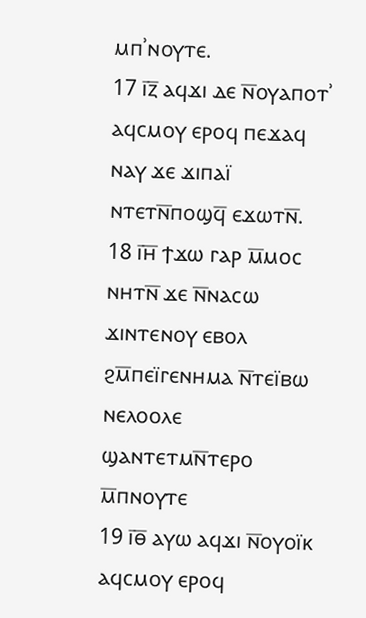ⲙⲡʾⲛⲟⲩⲧⲉ.
17 ⲓ̅ⲍ̅ ⲁϥϫⲓ ⲇⲉ ⲛ̅ⲟⲩⲁⲡⲟⲧʾ ⲁϥⲥⲙⲟⲩ ⲉⲣⲟϥ ⲡⲉϫⲁϥ ⲛⲁⲩ ϫⲉ ϫⲓⲡⲁⲓ̈ ⲛⲧⲉⲧⲛ̅ⲡⲟϣϥ̅ ⲉϫⲱⲧⲛ̅.
18 ⲓ̅ⲏ̅ ϯϫⲱ ⲅⲁⲣ ⲙ̅ⲙⲟⲥ ⲛⲏⲧⲛ̅ ϫⲉ ⲛ̅ⲛⲁⲥⲱ ϫⲓⲛⲧⲉⲛⲟⲩ ⲉⲃⲟⲗ ϩⲙ̅ⲡⲉⲓ̈ⲅⲉⲛⲏⲙⲁ ⲛ̅ⲧⲉⲓ̈ⲃⲱ ⲛⲉⲗⲟⲟⲗⲉ ϣⲁⲛⲧⲉⲧⲙⲛ̅ⲧⲉⲣⲟ ⲙ̅ⲡⲛⲟⲩⲧⲉ
19 ⲓ̅ⲑ̅ ⲁⲩⲱ ⲁϥϫⲓ ⲛ̅ⲟⲩⲟⲓ̈ⲕ ⲁϥⲥⲙⲟⲩ ⲉⲣⲟϥ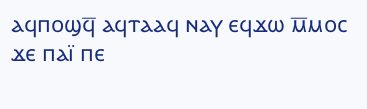ⲁϥⲡⲟϣϥ̅ ⲁϥⲧⲁⲁϥ ⲛⲁⲩ ⲉϥϫⲱ ⲙ̅ⲙⲟⲥ ϫⲉ ⲡⲁⲓ̈ ⲡⲉ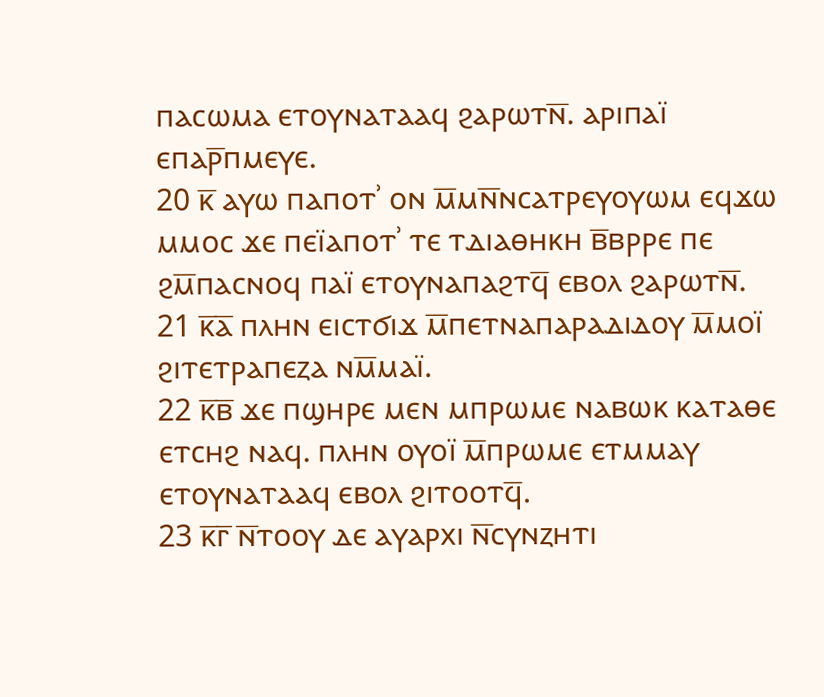ⲡⲁⲥⲱⲙⲁ ⲉⲧⲟⲩⲛⲁⲧⲁⲁϥ ϩⲁⲣⲱⲧⲛ̅. ⲁⲣⲓⲡⲁⲓ̈ ⲉⲡⲁⲣ̅ⲡⲙⲉⲩⲉ.
20 ⲕ̅ ⲁⲩⲱ ⲡⲁⲡⲟⲧʾ ⲟⲛ ⲙ̅ⲙⲛ̅ⲛⲥⲁⲧⲣⲉⲩⲟⲩⲱⲙ ⲉϥϫⲱ ⲙⲙⲟⲥ ϫⲉ ⲡⲉⲓ̈ⲁⲡⲟⲧʾ ⲧⲉ ⲧⲇⲓⲁⲑⲏⲕⲏ ⲃ̅ⲃⲣⲣⲉ ⲡⲉ ϩⲙ̅ⲡⲁⲥⲛⲟϥ ⲡⲁⲓ̈ ⲉⲧⲟⲩⲛⲁⲡⲁϩⲧϥ̅ ⲉⲃⲟⲗ ϩⲁⲣⲱⲧⲛ̅.
21 ⲕ̅ⲁ̅ ⲡⲗⲏⲛ ⲉⲓⲥⲧϭⲓϫ ⲙ̅ⲡⲉⲧⲛⲁⲡⲁⲣⲁⲇⲓⲇⲟⲩ ⲙ̅ⲙⲟⲓ̈ ϩⲓⲧⲉⲧⲣⲁⲡⲉⲍⲁ ⲛⲙ̅ⲙⲁⲓ̈.
22 ⲕ̅ⲃ̅ ϫⲉ ⲡϣⲏⲣⲉ ⲙⲉⲛ ⲙⲡⲣⲱⲙⲉ ⲛⲁⲃⲱⲕ ⲕⲁⲧⲁⲑⲉ ⲉⲧⲥⲏϩ ⲛⲁϥ. ⲡⲗⲏⲛ ⲟⲩⲟⲓ̈ ⲙ̅ⲡⲣⲱⲙⲉ ⲉⲧⲙⲙⲁⲩ ⲉⲧⲟⲩⲛⲁⲧⲁⲁϥ ⲉⲃⲟⲗ ϩⲓⲧⲟⲟⲧϥ̅.
23 ⲕ̅ⲅ̅ ⲛ̅ⲧⲟⲟⲩ ⲇⲉ ⲁⲩⲁⲣⲭⲓ ⲛ̅ⲥⲩⲛⲍⲏⲧⲓ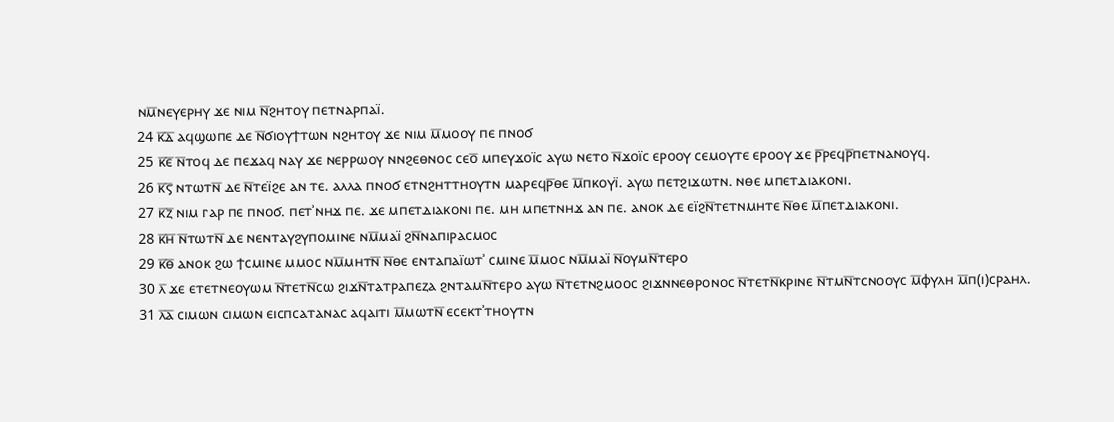ⲛⲙ̅ⲛⲉⲩⲉⲣⲏⲩ ϫⲉ ⲛⲓⲙ ⲛ̅ϩⲏⲧⲟⲩ ⲡⲉⲧⲛⲁⲣⲡⲁⲓ̈.
24 ⲕ̅ⲇ̅ ⲁϥϣⲱⲡⲉ ⲇⲉ ⲛ̅ϭⲓⲟⲩϯⲧⲱⲛ ⲛϩⲏⲧⲟⲩ ϫⲉ ⲛⲓⲙ ⲙ̅ⲙⲟⲟⲩ ⲡⲉ ⲡⲛⲟϭ
25 ⲕ̅ⲉ̅ ⲛ̅ⲧⲟϥ ⲇⲉ ⲡⲉϫⲁϥ ⲛⲁⲩ ϫⲉ ⲛⲉⲣⲣⲱⲟⲩ ⲛⲛϩⲉⲑⲛⲟⲥ ⲥⲉⲟ̅ ⲙⲡⲉⲩϫⲟⲓ̈ⲥ ⲁⲩⲱ ⲛⲉⲧⲟ ⲛ̅ϫⲟⲓ̈ⲥ ⲉⲣⲟⲟⲩ ⲥⲉⲙⲟⲩⲧⲉ ⲉⲣⲟⲟⲩ ϫⲉ ⲣ̅ⲣⲉϥⲣ̅ⲡⲉⲧⲛⲁⲛⲟⲩϥ.
26 ⲕ̅ⲋ̅ ⲛⲧⲱⲧⲛ̅ ⲇⲉ ⲛ̅ⲧⲉⲓ̈ϩⲉ ⲁⲛ ⲧⲉ. ⲁⲗⲗⲁ ⲡⲛⲟϭ ⲉⲧⲛϩⲏⲧⲧⲏⲟⲩⲧⲛ ⲙⲁⲣⲉϥⲣ̅ⲑⲉ ⲙ̅ⲡⲕⲟⲩⲓ̈. ⲁⲩⲱ ⲡⲉⲧϩⲓϫⲱⲧⲛ. ⲛⲑⲉ ⲙⲡⲉⲧⲇⲓⲁⲕⲟⲛⲓ.
27 ⲕ̅ⲍ̅ ⲛⲓⲙ ⲅⲁⲣ ⲡⲉ ⲡⲛⲟϭ. ⲡⲉⲧʾⲛⲏϫ ⲡⲉ. ϫⲉ ⲙⲡⲉⲧⲇⲓⲁⲕⲟⲛⲓ ⲡⲉ. ⲙⲏ ⲙⲡⲉⲧⲛⲏϫ ⲁⲛ ⲡⲉ. ⲁⲛⲟⲕ ⲇⲉ ⲉⲓ̈ϩⲛ̅ⲧⲉⲧⲛⲙⲏⲧⲉ ⲛ̅ⲑⲉ ⲙ̅ⲡⲉⲧⲇⲓⲁⲕⲟⲛⲓ.
28 ⲕ̅ⲏ̅ ⲛ̅ⲧⲱⲧⲛ̅ ⲇⲉ ⲛⲉⲛⲧⲁⲩϩⲩⲡⲟⲙⲓⲛⲉ ⲛⲙ̅ⲙⲁⲓ̈ ϩⲛ̅ⲛⲁⲡⲓⲣⲁⲥⲙⲟⲥ
29 ⲕ̅ⲑ̅ ⲁⲛⲟⲕ ϩⲱ ϯⲥⲙⲓⲛⲉ ⲙⲙⲟⲥ ⲛⲙ̅ⲙⲏⲧⲛ̅ ⲛ̅ⲑⲉ ⲉⲛⲧⲁⲡⲁⲓ̈ⲱⲧʾ ⲥⲙⲓⲛⲉ ⲙ̅ⲙⲟⲥ ⲛⲙ̅ⲙⲁⲓ̈ ⲛ̅ⲟⲩⲙⲛ̅ⲧⲉⲣⲟ
30 ⲗ̅ ϫⲉ ⲉⲧⲉⲧⲛⲉⲟⲩⲱⲙ ⲛ̅ⲧⲉⲧⲛ̅ⲥⲱ ϩⲓϫⲛ̅ⲧⲁⲧⲣⲁⲡⲉⲍⲁ ϩⲛⲧⲁⲙⲛ̅ⲧⲉⲣⲟ ⲁⲩⲱ ⲛ̅ⲧⲉⲧⲛϩⲙⲟⲟⲥ ϩⲓϫⲛⲛⲉⲑⲣⲟⲛⲟⲥ ⲛ̅ⲧⲉⲧⲛ̅ⲕⲣⲓⲛⲉ ⲛ̅ⲧⲙⲛ̅ⲧⲥⲛⲟⲟⲩⲥ ⲙ̅ⲫⲩⲗⲏ ⲙ̅ⲡ(ⲓ)ⲥⲣⲁⲏⲗ.
31 ⲗ̅ⲁ̅ ⲥⲓⲙⲱⲛ ⲥⲓⲙⲱⲛ ⲉⲓⲥⲡⲥⲁⲧⲁⲛⲁⲥ ⲁϥⲁⲓⲧⲓ ⲙ̅ⲙⲱⲧⲛ̅ ⲉⲥⲉⲕⲧʾⲧⲏⲟⲩⲧⲛ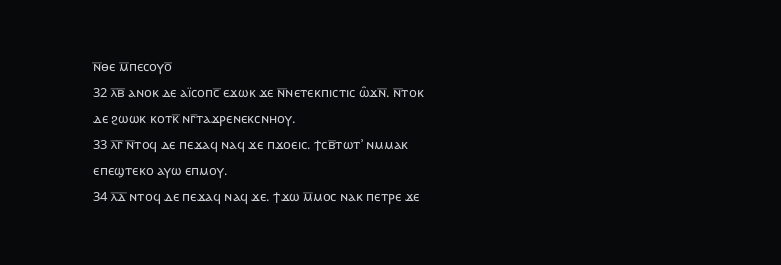ⲛ̅ⲑⲉ ⲙ̅ⲡⲉⲥⲟⲩⲟ̅
32 ⲗ̅ⲃ̅ ⲁⲛⲟⲕ ⲇⲉ ⲁⲓ̈ⲥⲟⲡⲥ̅ ⲉϫⲱⲕ ϫⲉ ⲛ̅ⲛⲉⲧⲉⲕⲡⲓⲥⲧⲓⲥ ⲱ̑ϫⲛ̅. ⲛ̅ⲧⲟⲕ ⲇⲉ ϩⲱⲱⲕ ⲕⲟⲧⲕ̅ ⲛⲅ̅ⲧⲁϫⲣⲉⲛⲉⲕⲥⲛⲏⲟⲩ.
33 ⲗ̅ⲅ̅ ⲛ̅ⲧⲟϥ ⲇⲉ ⲡⲉϫⲁϥ ⲛⲁϥ ϫⲉ ⲡϫⲟⲉⲓⲥ. ϯⲥⲃ̅ⲧⲱⲧʾ ⲛⲙⲙⲁⲕ ⲉⲡⲉϣⲧⲉⲕⲟ ⲁⲩⲱ ⲉⲡⲙⲟⲩ.
34 ⲗ̅ⲇ̅ ⲛⲧⲟϥ ⲇⲉ ⲡⲉϫⲁϥ ⲛⲁϥ ϫⲉ. ϯϫⲱ ⲙ̅ⲙⲟⲥ ⲛⲁⲕ ⲡⲉⲧⲣⲉ ϫⲉ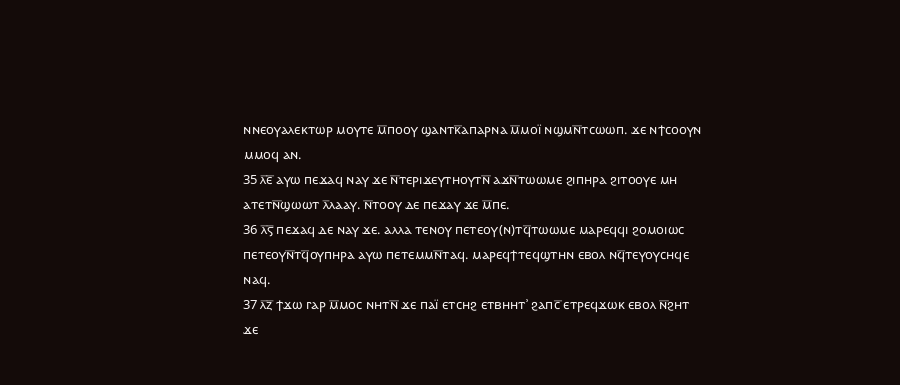ⲛⲛⲉⲟⲩⲁⲗⲉⲕⲧⲱⲣ ⲙⲟⲩⲧⲉ ⲙ̅ⲡⲟⲟⲩ ϣⲁⲛⲧⲕ̅ⲁⲡⲁⲣⲛⲁ ⲙ̅ⲙⲟⲓ̈ ⲛϣⲙⲛ̅ⲧⲥⲱⲱⲡ. ϫⲉ ⲛϯⲥⲟⲟⲩⲛ ⲙⲙⲟϥ ⲁⲛ.
35 ⲗ̅ⲉ̅ ⲁⲩⲱ ⲡⲉϫⲁϥ ⲛⲁⲩ ϫⲉ ⲛ̅ⲧⲉⲣⲓϫⲉⲩⲧⲏⲟⲩⲧⲛ̅ ⲁϫⲛ̅ⲧⲱⲱⲙⲉ ϩⲓⲡⲏⲣⲁ ϩⲓⲧⲟⲟⲩⲉ ⲙⲏ ⲁⲧⲉⲧⲛ̅ϣⲱⲱⲧ ⲗ̅ⲗⲁⲁⲩ. ⲛ̅ⲧⲟⲟⲩ ⲇⲉ ⲡⲉϫⲁⲩ ϫⲉ ⲙ̅ⲡⲉ.
36 ⲗ̅ⲋ̅ ⲡⲉϫⲁϥ ⲇⲉ ⲛⲁⲩ ϫⲉ. ⲁⲗⲗⲁ ⲧⲉⲛⲟⲩ ⲡⲉⲧⲉⲟⲩ(ⲛ)ⲧϥ̅ⲧⲱⲱⲙⲉ ⲙⲁⲣⲉϥϥⲓ ϩⲟⲙⲟⲓⲱⲥ ⲡⲉⲧⲉⲟⲩⲛ̅ⲧϥ̅ⲟⲩⲡⲏⲣⲁ ⲁⲩⲱ ⲡⲉⲧⲉⲙⲙⲛ̅ⲧⲁϥ. ⲙⲁⲣⲉϥϯⲧⲉϥϣⲧⲏⲛ ⲉⲃⲟⲗ ⲛϥ̅ⲧⲉⲩⲟⲩⲥⲏϥⲉ ⲛⲁϥ.
37 ⲗ̅ⲍ̅ ϯϫⲱ ⲅⲁⲣ ⲙ̅ⲙⲟⲥ ⲛⲏⲧⲛ̅ ϫⲉ ⲡⲁⲓ̈ ⲉⲧⲥⲏϩ ⲉⲧⲃⲏⲏⲧʾ ϩⲁⲡⲥ̅ ⲉⲧⲣⲉϥϫⲱⲕ ⲉⲃⲟⲗ ⲛ̅ϩⲏⲧ ϫⲉ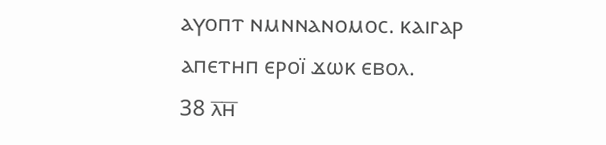ⲁⲩⲟⲡⲧ ⲛⲙⲛⲛⲁⲛⲟⲙⲟⲥ. ⲕⲁⲓⲅⲁⲣ ⲁⲡⲉⲧⲏⲡ ⲉⲣⲟⲓ̈ ϫⲱⲕ ⲉⲃⲟⲗ.
38 ⲗ̅ⲏ̅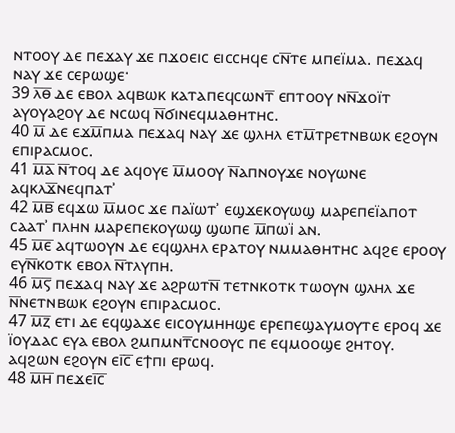ⲛⲧⲟⲟⲩ ⲇⲉ ⲡⲉϫⲁⲩ ϫⲉ ⲡϫⲟⲉⲓⲥ ⲉⲓⲥⲥⲏϥⲉ ⲥⲛ̅ⲧⲉ ⲙⲡⲉⲓ̈ⲙⲁ. ⲡⲉϫⲁϥ ⲛⲁⲩ ϫⲉ ⲥⲉⲣⲱϣⲉ·
39 ⲗ̅ⲑ̅ ⲇⲉ ⲉⲃⲟⲗ ⲁϥⲃⲱⲕ ⲕⲁⲧⲁⲡⲉϥⲥⲱⲛⲧ̅ ⲉⲡⲧⲟⲟⲩ ⲛⲛ̅ϫⲟⲓ̈ⲧ ⲁⲩⲟⲩⲁϩⲟⲩ ⲇⲉ ⲛⲥⲱϥ ⲛ̅ϭⲓⲛⲉϥⲙⲁⲑⲏⲧⲏⲥ.
40 ⲙ̅ ⲇⲉ ⲉϫⲙ̅ⲡⲙⲁ ⲡⲉϫⲁϥ ⲛⲁⲩ ϫⲉ ϣⲗⲏⲗ ⲉⲧⲙ̅ⲧⲣⲉⲧⲛⲃⲱⲕ ⲉϩⲟⲩⲛ ⲉⲡⲓⲣⲁⲥⲙⲟⲥ.
41 ⲙ̅ⲁ̅ ⲛ̅ⲧⲟϥ ⲇⲉ ⲁϥⲟⲩⲉ ⲙ̅ⲙⲟⲟⲩ ⲛ̅ⲁⲡⲛⲟⲩϫⲉ ⲛⲟⲩⲱⲛⲉ ⲁϥⲕⲗϫ̅ⲛⲉϥⲡⲁⲧʾ
42 ⲙ̅ⲃ̅ ⲉϥϫⲱ ⲙ̅ⲙⲟⲥ ϫⲉ ⲡⲁⲓ̈ⲱⲧʾ ⲉϣϫⲉⲕⲟⲩⲱϣ ⲙⲁⲣⲉⲡⲉⲓ̈ⲁⲡⲟⲧ ⲥⲁⲁⲧʾ ⲡⲗⲏⲛ ⲙⲁⲣⲉⲡⲉⲕⲟⲩⲱϣ ϣⲱⲡⲉ ⲙ̅ⲡⲱⲓ̈ ⲁⲛ.
45 ⲙ̅ⲉ̅ ⲁϥⲧⲱⲟⲩⲛ ⲇⲉ ⲉϥϣⲗⲏⲗ ⲉⲣⲁⲧⲟⲩ ⲛⲙⲙⲁⲑⲏⲧⲏⲥ ⲁϥϩⲉ ⲉⲣⲟⲟⲩ ⲉⲩⲛ̅ⲕⲟⲧⲕ ⲉⲃⲟⲗ ⲛ̅ⲧⲗⲩⲡⲏ.
46 ⲙ̅ⲋ̅ ⲡⲉϫⲁϥ ⲛⲁⲩ ϫⲉ ⲁϩⲣⲱⲧⲛ̅ ⲧⲉⲧⲛⲕⲟⲧⲕ ⲧⲱⲟⲩⲛ ϣⲗⲏⲗ ϫⲉ ⲛ̅ⲛⲉⲧⲛⲃⲱⲕ ⲉϩⲟⲩⲛ ⲉⲡⲓⲣⲁⲥⲙⲟⲥ.
47 ⲙ̅ⲍ̅ ⲉⲧⲓ ⲇⲉ ⲉϥϣⲁϫⲉ ⲉⲓⲥⲟⲩⲙⲏⲏϣⲉ ⲉⲣⲉⲡⲉϣⲁⲩⲙⲟⲩⲧⲉ ⲉⲣⲟϥ ϫⲉ ⲓ̈ⲟⲩⲇⲁⲥ ⲉⲩⲁ ⲉⲃⲟⲗ ϩⲙⲡⲙⲛⲧ̅ⲥⲛⲟⲟⲩⲥ ⲡⲉ ⲉϥⲙⲟⲟϣⲉ ϩⲏⲧⲟⲩ. ⲁϥϩⲱⲛ ⲉϩⲟⲩⲛ ⲉⲓ̅ⲥ̅ ⲉϯⲡⲓ ⲉⲣⲱϥ.
48 ⲙ̅ⲏ̅ ⲡⲉϫⲉⲓ̅ⲥ̅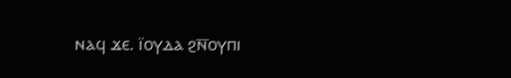ⲛⲁϥ ϫⲉ. ⲓ̈ⲟⲩⲇⲁ ϩⲛ̅ⲟⲩⲡⲓ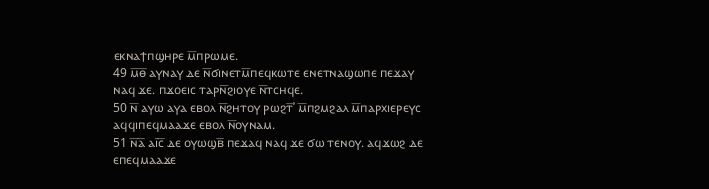ⲉⲕⲛⲁϯⲡϣⲏⲣⲉ ⲙ̅ⲡⲣⲱⲙⲉ.
49 ⲙ̅ⲑ̅ ⲁⲩⲛⲁⲩ ⲇⲉ ⲛ̅ϭⲓⲛⲉⲧⲙ̅ⲡⲉϥⲕⲱⲧⲉ ⲉⲛⲉⲧⲛⲁϣⲱⲡⲉ ⲡⲉϫⲁⲩ ⲛⲁϥ ϫⲉ. ⲡϫⲟⲉⲓⲥ ⲧⲁⲣⲛ̅ϩⲓⲟⲩⲉ ⲛ̅ⲧⲥⲏϥⲉ.
50 ⲛ̅ ⲁⲩⲱ ⲁⲩⲁ ⲉⲃⲟⲗ ⲛ̅ϩⲏⲧⲟⲩ ⲣⲱϩⲧ̅ʾ ⲙ̅ⲡϩⲙϩⲁⲗ ⲙ̅ⲡⲁⲣⲭⲓⲉⲣⲉⲩⲥ ⲁϥϥⲓⲡⲉϥⲙⲁⲁϫⲉ ⲉⲃⲟⲗ ⲛ̅ⲟⲩⲛⲁⲙ.
51 ⲛ̅ⲁ̅ ⲁⲓ̅ⲥ̅ ⲇⲉ ⲟⲩⲱϣⲃ̅ ⲡⲉϫⲁϥ ⲛⲁϥ ϫⲉ ϭⲱ ⲧⲉⲛⲟⲩ. ⲁϥϫⲱϩ ⲇⲉ ⲉⲡⲉϥⲙⲁⲁϫⲉ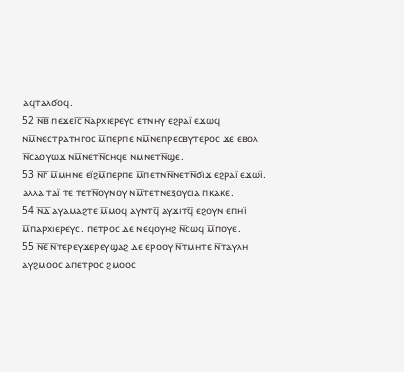ⲁϥⲧⲁⲗϭⲟϥ.
52 ⲛ̅ⲃ̅ ⲡⲉϫⲉⲓ̅ⲥ̅ ⲛ̅ⲁⲣⲭⲓⲉⲣⲉⲩⲥ ⲉⲧⲛⲏⲩ ⲉϩⲣⲁⲓ̈ ⲉϫⲱϥ ⲛⲙ̅ⲛⲉⲥⲧⲣⲁⲧⲏⲅⲟⲥ ⲙ̅ⲡⲉⲣⲡⲉ ⲛⲙ̅ⲛⲉⲡⲣⲉⲥⲃⲩⲧⲉⲣⲟⲥ ϫⲉ ⲉⲃⲟⲗ ⲛ̅ⲥⲁⲟⲩⲱϫ ⲛⲙ̅ⲛⲉⲧⲛ̅ⲥⲏϥⲉ ⲛⲙⲛⲉⲧⲛ̅ϣⲉ.
53 ⲛ̅ⲅ̅ ⲙ̅ⲙⲏⲛⲉ ⲉⲓ̈ϩⲙ̅ⲡⲉⲣⲡⲉ ⲙ̅ⲡⲉⲧⲛⲛ̅ⲛⲉⲧⲛ̅ϭⲓϫ ⲉϩⲣⲁⲓ̈ ⲉϫⲱⲓ̈. ⲁⲗⲗⲁ ⲧⲁⲓ̈ ⲧⲉ ⲧⲉⲧⲛ̅ⲟⲩⲛⲟⲩ ⲛⲙ̅ⲧⲉⲧⲛⲉⲝⲟⲩⲥⲓⲁ ⲡⲕⲁⲕⲉ.
54 ⲛ̅ⲇ̅ ⲁⲩⲁⲙⲁϩⲧⲉ ⲙ̅ⲙⲟϥ ⲁⲩⲛⲧϥ̅ ⲁⲩϫⲓⲧϥ̅ ⲉϩⲟⲩⲛ ⲉⲡⲏⲓ̈ ⲙ̅ⲡⲁⲣⲭⲓⲉⲣⲉⲩⲥ. ⲡⲉⲧⲣⲟⲥ ⲇⲉ ⲛⲉϥⲟⲩⲏϩ ⲛ̅ⲥⲱϥ ⲙ̅ⲡⲟⲩⲉ.
55 ⲛ̅ⲉ̅ ⲛ̅ⲧⲉⲣⲉⲩϫⲉⲣⲉⲩϣⲁϩ ⲇⲉ ⲉⲣⲟⲟⲩ ⲛ̅ⲧⲙⲏⲧⲉ ⲛ̅ⲧⲁⲩⲗⲏ ⲁⲩϩⲙⲟⲟⲥ ⲁⲡⲉⲧⲣⲟⲥ ϩⲙⲟⲟⲥ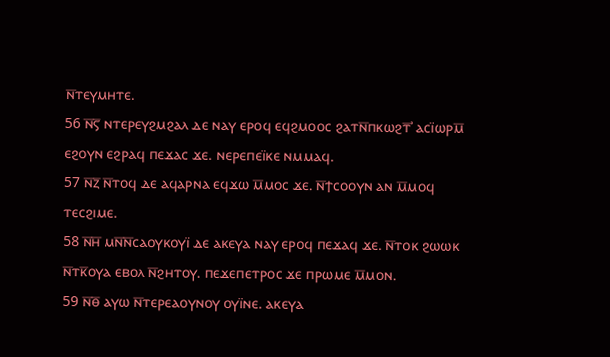ⲛ̅ⲧⲉⲩⲙⲏⲧⲉ.
56 ⲛ̅ⲋ̅ ⲛⲧⲉⲣⲉⲩϩⲙϩⲁⲗ ⲇⲉ ⲛⲁⲩ ⲉⲣⲟϥ ⲉϥϩⲙⲟⲟⲥ ϩⲁⲧⲛ̅ⲡⲕⲱϩⲧ̅ʾ ⲁⲥⲓ̈ⲱⲣⲙ̅ ⲉϩⲟⲩⲛ ⲉϩⲣⲁϥ ⲡⲉϫⲁⲥ ϫⲉ. ⲛⲉⲣⲉⲡⲉⲓ̈ⲕⲉ ⲛⲙⲙⲁϥ.
57 ⲛ̅ⲍ̅ ⲛ̅ⲧⲟϥ ⲇⲉ ⲁϥⲁⲣⲛⲁ ⲉϥϫⲱ ⲙ̅ⲙⲟⲥ ϫⲉ. ⲛ̅ϯⲥⲟⲟⲩⲛ ⲁⲛ ⲙ̅ⲙⲟϥ ⲧⲉⲥϩⲓⲙⲉ.
58 ⲛ̅ⲏ̅ ⲙⲛ̅ⲛ̅ⲥⲁⲟⲩⲕⲟⲩⲓ̈ ⲇⲉ ⲁⲕⲉⲩⲁ ⲛⲁⲩ ⲉⲣⲟϥ ⲡⲉϫⲁϥ ϫⲉ. ⲛ̅ⲧⲟⲕ ϩⲱⲱⲕ ⲛ̅ⲧⲕ̅ⲟⲩⲁ ⲉⲃⲟⲗ ⲛ̅ϩⲏⲧⲟⲩ. ⲡⲉϫⲉⲡⲉⲧⲣⲟⲥ ϫⲉ ⲡⲣⲱⲙⲉ ⲙ̅ⲙⲟⲛ.
59 ⲛ̅ⲑ̅ ⲁⲩⲱ ⲛ̅ⲧⲉⲣⲉⲁⲟⲩⲛⲟⲩ ⲟⲩⲓ̈ⲛⲉ. ⲁⲕⲉⲩⲁ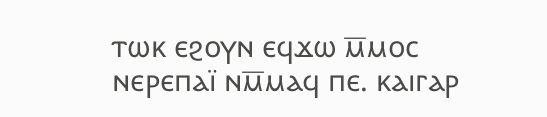ⲧⲱⲕ ⲉϩⲟⲩⲛ ⲉϥϫⲱ ⲙ̅ⲙⲟⲥ ⲛⲉⲣⲉⲡⲁⲓ̈ ⲛⲙ̅ⲙⲁϥ ⲡⲉ. ⲕⲁⲓⲅⲁⲣ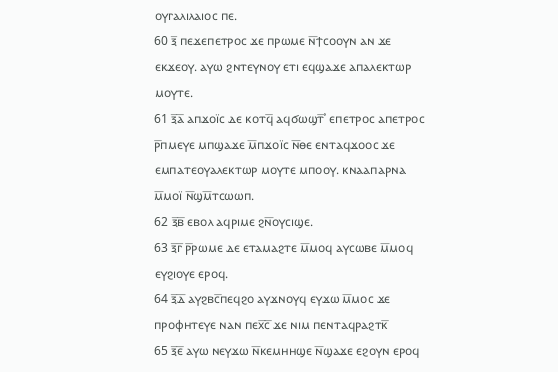ⲟⲩⲅⲁⲗⲓⲗⲁⲓⲟⲥ ⲡⲉ.
60 ⲝ̅ ⲡⲉϫⲉⲡⲉⲧⲣⲟⲥ ϫⲉ ⲡⲣⲱⲙⲉ ⲛ̅ϯⲥⲟⲟⲩⲛ ⲁⲛ ϫⲉ ⲉⲕϫⲉⲟⲩ. ⲁⲩⲱ ϩⲛⲧⲉⲩⲛⲟⲩ ⲉⲧⲓ ⲉϥϣⲁϫⲉ ⲁⲡⲁⲗⲉⲕⲧⲱⲣ ⲙⲟⲩⲧⲉ.
61 ⲝ̅ⲁ̅ ⲁⲡϫⲟⲓ̈ⲥ ⲇⲉ ⲕⲟⲧϥ̅ ⲁϥϭⲱϣⲧ̅ʾ ⲉⲡⲉⲧⲣⲟⲥ ⲁⲡⲉⲧⲣⲟⲥ ⲣ̅ⲡⲙⲉⲩⲉ ⲙⲡϣⲁϫⲉ ⲙ̅ⲡϫⲟⲓ̈ⲥ ⲛ̅ⲑⲉ ⲉⲛⲧⲁϥϫⲟⲟⲥ ϫⲉ ⲉⲙⲡⲁⲧⲉⲟⲩⲁⲗⲉⲕⲧⲱⲣ ⲙⲟⲩⲧⲉ ⲙⲡⲟⲟⲩ. ⲕⲛⲁⲁⲡⲁⲣⲛⲁ ⲙ̅ⲙⲟⲓ̈ ⲛ̅ϣⲙ̅ⲧⲥⲱⲱⲡ.
62 ⲝ̅ⲃ̅ ⲉⲃⲟⲗ ⲁϥⲣⲓⲙⲉ ϩⲛ̅ⲟⲩⲥⲓϣⲉ.
63 ⲝ̅ⲅ̅ ⲣ̅ⲣⲱⲙⲉ ⲇⲉ ⲉⲧⲁⲙⲁϩⲧⲉ ⲙ̅ⲙⲟϥ ⲁⲩⲥⲱⲃⲉ ⲙ̅ⲙⲟϥ ⲉⲩϩⲓⲟⲩⲉ ⲉⲣⲟϥ.
64 ⲝ̅ⲇ̅ ⲁⲩϩⲃⲥ̅ⲡⲉϥϩⲟ ⲁⲩϫⲛⲟⲩϥ ⲉⲩϫⲱ ⲙ̅ⲙⲟⲥ ϫⲉ ⲡⲣⲟⲫⲏⲧⲉⲩⲉ ⲛⲁⲛ ⲡⲉⲭ̅ⲥ̅ ϫⲉ ⲛⲓⲙ ⲡⲉⲛⲧⲁϥⲣⲁϩⲧⲕ̅
65 ⲝ̅ⲉ̅ ⲁⲩⲱ ⲛⲉⲩϫⲱ ⲛ̅ⲕⲉⲙⲏⲏϣⲉ ⲛ̅ϣⲁϫⲉ ⲉϩⲟⲩⲛ ⲉⲣⲟϥ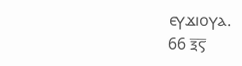ⲉⲩϫⲓⲟⲩⲁ.
66 ⲝ̅ⲋ̅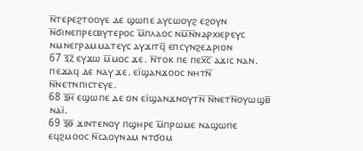ⲛ̅ⲧⲉⲣⲉϩⲧⲟⲟⲩⲉ ⲇⲉ ϣⲱⲡⲉ ⲁⲩⲥⲱⲟⲩϩ ⲉϩⲟⲩⲛ ⲛ̅ϭⲓⲛⲉⲡⲣⲉⲥⲃⲩⲧⲉⲣⲟⲥ ⲙ̅ⲡⲗⲁⲟⲥ ⲛⲙ̅ⲛ̅ⲛⲁⲣⲭⲓⲉⲣⲉⲩⲥ ⲛⲙⲛⲉⲅⲣⲁⲙⲙⲁⲧⲉⲩⲥ ⲁⲩϫⲓⲧϥ̅ ⲉⲡⲥⲩⲛϩⲉⲇⲣⲓⲟⲛ
67 ⲝ̅ⲍ̅ ⲉⲩϫⲱ ⲙ̅ⲙⲟⲥ ϫⲉ. ⲛ̅ⲧⲟⲕ ⲡⲉ ⲡⲉⲭ̅ⲥ̅ ⲁϫⲓⲥ ⲛⲁⲛ. ⲡⲉϫⲁϥ ⲇⲉ ⲛⲁⲩ ϫⲉ. ⲉⲓ̈ϣⲁⲛϫⲟⲟⲥ ⲛⲏⲧⲛ̅ ⲛ̅ⲛⲉⲧⲛⲡⲓⲥⲧⲉⲩⲉ.
68 ⲝ̅ⲏ̅ ⲉϣⲱⲡⲉ ⲇⲉ ⲟⲛ ⲉⲓ̈ϣⲁⲛϫⲛⲟⲩⲧⲛ̅ ⲛ̅ⲛⲉⲧⲛ̅ⲟⲩⲱϣⲃ̅ ⲛⲁⲓ̈.
69 ⲝ̅ⲑ̅ ϫⲓⲛⲧⲉⲛⲟⲩ ⲡϣⲏⲣⲉ ⲙ̅ⲡⲣⲱⲙⲉ ⲛⲁϣⲱⲡⲉ ⲉϥϩⲙⲟⲟⲥ ⲛ̅ⲥⲁⲟⲩⲛⲁⲙ ⲛⲧϭⲟⲙ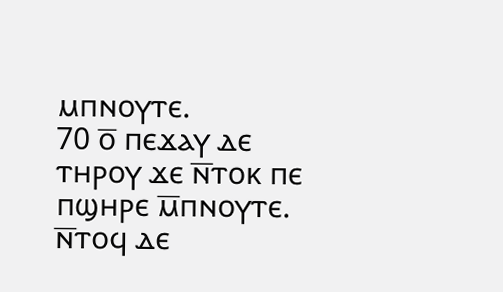ⲙⲡⲛⲟⲩⲧⲉ.
70 ⲟ̅ ⲡⲉϫⲁⲩ ⲇⲉ ⲧⲏⲣⲟⲩ ϫⲉ ⲛ̅ⲧⲟⲕ ⲡⲉ ⲡϣⲏⲣⲉ ⲙ̅ⲡⲛⲟⲩⲧⲉ. ⲛ̅ⲧⲟϥ ⲇⲉ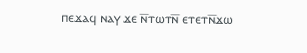ⲡⲉϫⲁϥ ⲛⲁⲩ ϫⲉ ⲛ̅ⲧⲱⲧⲛ̅ ⲉⲧⲉⲧⲛ̅ϫⲱ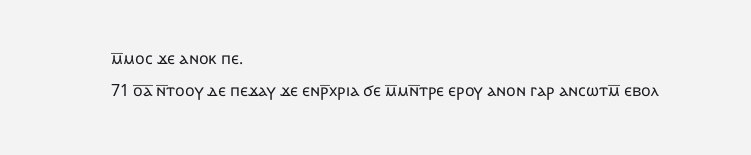ⲙ̅ⲙⲟⲥ ϫⲉ ⲁⲛⲟⲕ ⲡⲉ.
71 ⲟ̅ⲁ̅ ⲛ̅ⲧⲟⲟⲩ ⲇⲉ ⲡⲉϫⲁⲩ ϫⲉ ⲉⲛⲣ̅ⲭⲣⲓⲁ ϭⲉ ⲙ̅ⲙⲛ̅ⲧⲣⲉ ⲉⲣⲟⲩ ⲁⲛⲟⲛ ⲅⲁⲣ ⲁⲛⲥⲱⲧⲙ̅ ⲉⲃⲟⲗ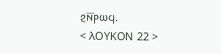ϩⲛ̅ⲣⲱϥ.
< ⲖⲞⲨⲔⲞⲚ 22 >